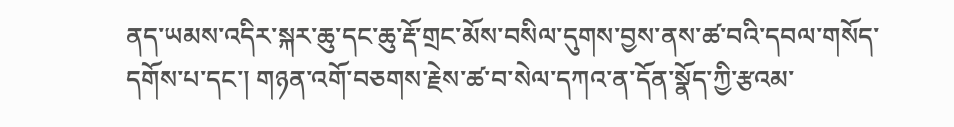ནད་ཡམས་འདིར་སྐར་ཆུ་དང་ཆུ་རྡོ་གྲང་མོས་བསིལ་དུགས་བྱས་ནས་ཚ་བའི་དབལ་གསོད་དགོས་པ་དང་། གཉན་འགོ་བཅགས་རྗེས་ཚ་བ་སེལ་དཀའ་ན་དོན་སྣོད་ཀྱི་རྩའམ་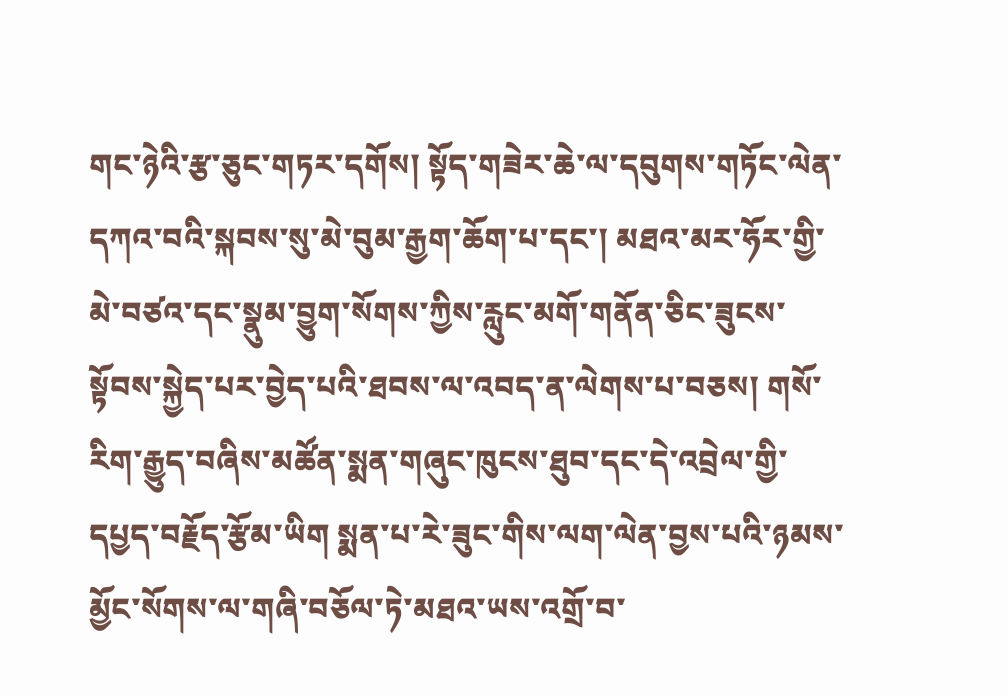གང་ཉེའི་རྩ་ཅུང་གཏར་དགོས། སྟོད་གཟེར་ཆེ་ལ་དབུགས་གཏོང་ལེན་དཀའ་བའི་སྐབས་སུ་མེ་བུམ་རྒྱག་ཆོག་པ་དང་། མཐའ་མར་ཧོར་གྱི་མེ་བཙའ་དང་སྣུམ་བྱུག་སོགས་ཀྱིས་རླུང་མགོ་གནོན་ཅིང་ཟུངས་སྟོབས་སྐྱེད་པར་བྱེད་པའི་ཐབས་ལ་འབད་ན་ལེགས་པ་བཅས། གསོ་རིག་རྒྱུད་བཞིས་མཚོན་སྨན་གཞུང་ཁུངས་ཐུབ་དང་དེ་འབྲེལ་གྱི་དཔྱད་བརྗོད་རྩོམ་ཡིག སྨན་པ་རེ་ཟུང་གིས་ལག་ལེན་བྱས་པའི་ཉམས་མྱོང་སོགས་ལ་གཞི་བཅོལ་ཏེ་མཐའ་ཡས་འགྲོ་བ་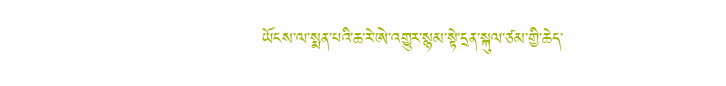ཡོངས་ལ་སྨན་པའི་ཆ་རེ་ཨེ་འགྱུར་སྙམ་སྟེ་དྲན་སྐུལ་ཙམ་གྱི་ཆེད་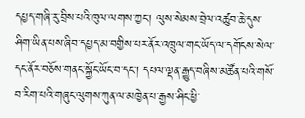དཔྱད་གཞི་རུ་བྲིས་པའི་ཁུལ་ལགས་ཀྱང་། ལུས་སེམས་བྲེལ་འཚུབ་ཆེ་དུས་ཤིག་ཡིན་པས་ཞིབ་དཔྱད་མ་བགྱིས་པར་ནོར་འཁྲུལ་གང་ཡོད་ལ་དགོངས་སེལ་དང་ནོར་བཅོས་གནང་སྐྱོང་ཡོང་བ་དང་། དཔལ་ལྡན་རྒྱུད་བཞིས་མཚོན་པའི་གསོ་བ་རིག་པའི་གཞུང་ལུགས་ཀུན་ལ་མཁྱེན་པ་རྒྱས་ཤིང་ཕྱི་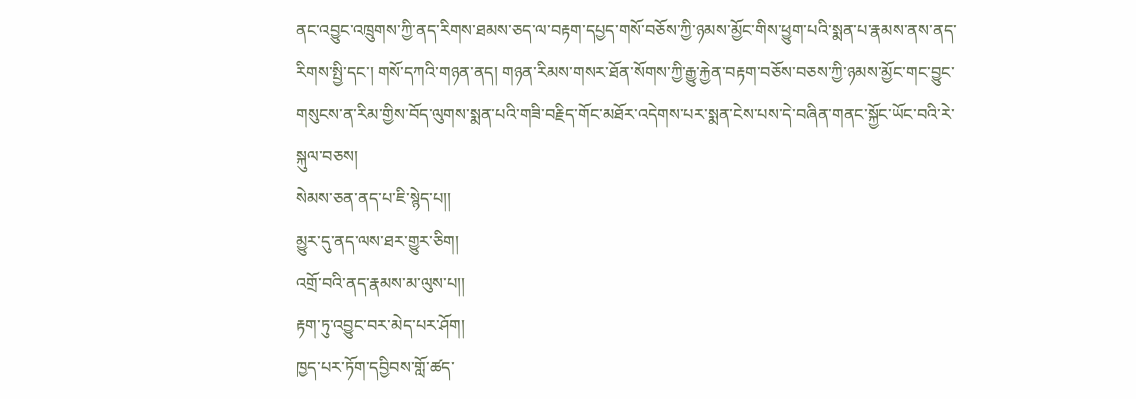ནང་འབྱུང་འཁྲུགས་ཀྱི་ནད་རིགས་ཐམས་ཅད་ལ་བརྟག་དཔྱད་གསོ་བཅོས་ཀྱི་ཉམས་མྱོང་གིས་ཕྱུག་པའི་སྨན་པ་རྣམས་ནས་ནད་རིགས་སྤྱི་དང་། གསོ་དཀའི་གཉན་ནད། གཉན་རིམས་གསར་ཐོན་སོགས་ཀྱི་རྒྱུ་རྐྱེན་བརྟག་བཅོས་བཅས་ཀྱི་ཉམས་མྱོང་གང་བྱུང་གསུངས་ན་རིམ་གྱིས་བོད་ལུགས་སྨན་པའི་གཟི་བརྗིད་གོང་མཐོར་འདེགས་པར་སྨན་ངེས་པས་དེ་བཞིན་གནང་སྐྱོང་ཡོང་བའི་རེ་སྐུལ་བཅས།
སེམས་ཅན་ནད་པ་ཇི་སྙེད་པ།།
མྱུར་དུ་ནད་ལས་ཐར་གྱུར་ཅིག།
འགྲོ་བའི་ནད་རྣམས་མ་ལུས་པ།།
རྟག་ཏུ་འབྱུང་བར་མེད་པར་ཤོག།
ཁྱད་པར་ཏོག་དབྱིབས་གློ་ཚད་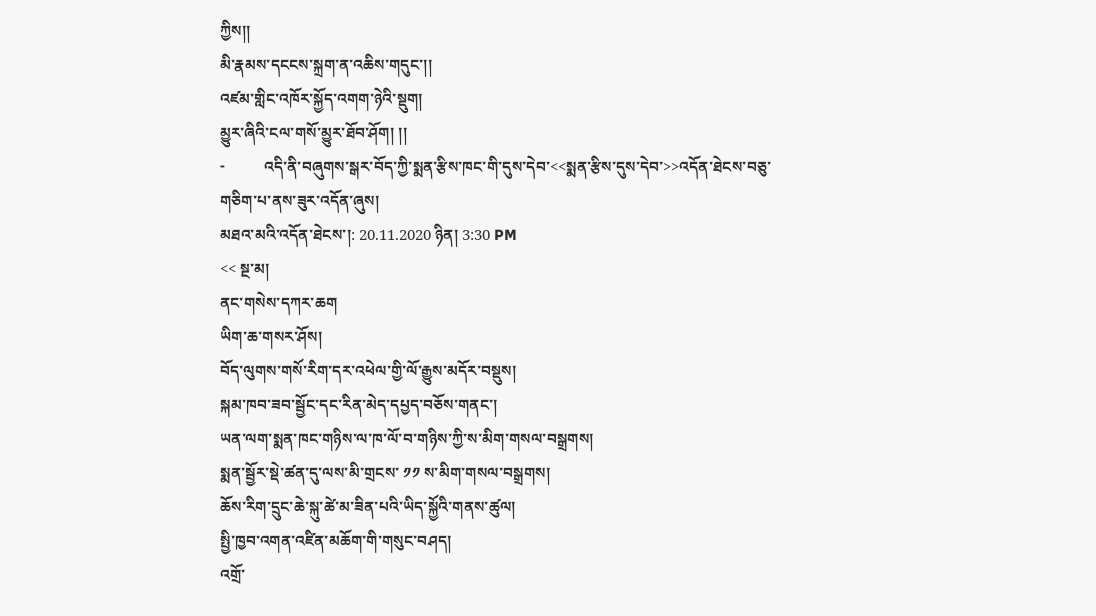ཀྱིས།།
མི་རྣམས་དངངས་སྐྲག་ན་འཆིས་གདུང་།།
འཛམ་གླིང་འཁོར་སྐྱོད་འགག་ཉེའི་སྡུག།
མྱུར་ཞིའི་ངལ་གསོ་མྱུར་ཐོབ་ཤོག། །།
-          འདི་ནི་བཞུགས་སྒར་བོད་ཀྱི་སྨན་རྩིས་ཁང་གི་དུས་དེབ་<<སྨན་རྩིས་དུས་དེབ་>>འདོན་ཐེངས་བཅུ་གཅིག་པ་ནས་ཟུར་འདོན་ཞུས།
མཐའ་མའི་འདོན་ཐེངས་།: 20.11.2020 ཉིན། 3:30 PM
<< སྔ་མ།
ནང་གསེས་དཀར་ཆག
ཡིག་ཆ་གསར་ཤོས།
བོད་ལུགས་གསོ་རིག་དར་འཕེལ་གྱི་ལོ་རྒྱུས་མདོར་བསྡུས།
སྐམ་ཁབ་ཟབ་སྦྱོང་དང་རིན་མེད་དཔྱད་བཅོས་གནང་།
ཡན་ལག་སྨན་ཁང་གཉིས་ལ་ཁ་ལོ་བ་གཉིས་ཀྱི་ས་མིག་གསལ་བསྒྲགས།
སྨན་སྦྱོར་སྡེ་ཚན་དུ་ལས་མི་གྲངས་ ༡༡ ས་མིག་གསལ་བསྒྲགས།
ཆོས་རིག་དྲུང་ཆེ་སྐུ་ཚེ་མ་ཟིན་པའི་ཡིད་སྐྱོའི་གནས་ཚུལ།
སྤྱི་ཁྱབ་འགན་འཛིན་མཆོག་གི་གསུང་བཤད།
འགྲོ་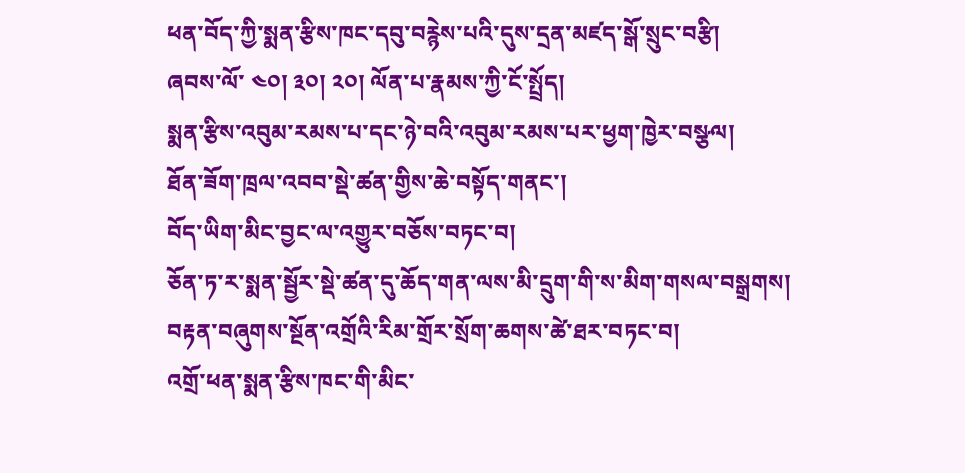ཕན་བོད་ཀྱི་སྨན་རྩིས་ཁང་དབུ་བརྙེས་པའི་དུས་དྲན་མཛད་སྒོ་སྲུང་བརྩི།
ཞབས་ལོ་ ༤༠། ༣༠། ༢༠། ལོན་པ་རྣམས་ཀྱི་ངོ་སྤྲོད།
སྨན་རྩིས་འབུམ་རམས་པ་དང་ཉེ་བའི་འབུམ་རམས་པར་ཕྱག་ཁྱེར་བསྩལ།
ཐོན་ཟོག་ཁྲལ་འབབ་སྡེ་ཚན་གྱིས་ཆེ་བསྟོད་གནང་།
བོད་ཡིག་མིང་བྱང་ལ་འགྱུར་བཅོས་བཏང་བ།
ཅོན་ཏ་ར་སྨན་སྦྱོར་སྡེ་ཚན་དུ་ཆོད་གན་ལས་མི་དྲུག་གི་ས་མིག་གསལ་བསྒྲགས།
བརྟན་བཞུགས་སྔོན་འགྲོའི་རིམ་གྲོར་སྲོག་ཆགས་ཚེ་ཐར་བཏང་བ།
འགྲོ་ཕན་སྨན་རྩིས་ཁང་གི་མིང་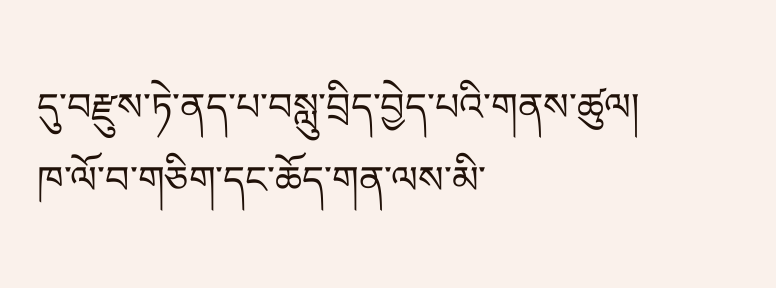དུ་བརྫུས་ཏེ་ནད་པ་བསླུ་བྲིད་བྱེད་པའི་གནས་ཚུལ།
ཁ་ལོ་བ་གཅིག་དང་ཆོད་གན་ལས་མི་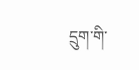དྲུག་གི་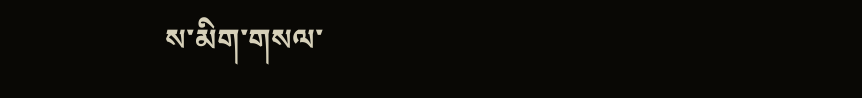ས་མིག་གསལ་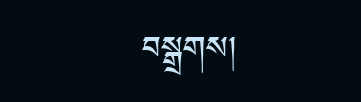བསྒྲགས།